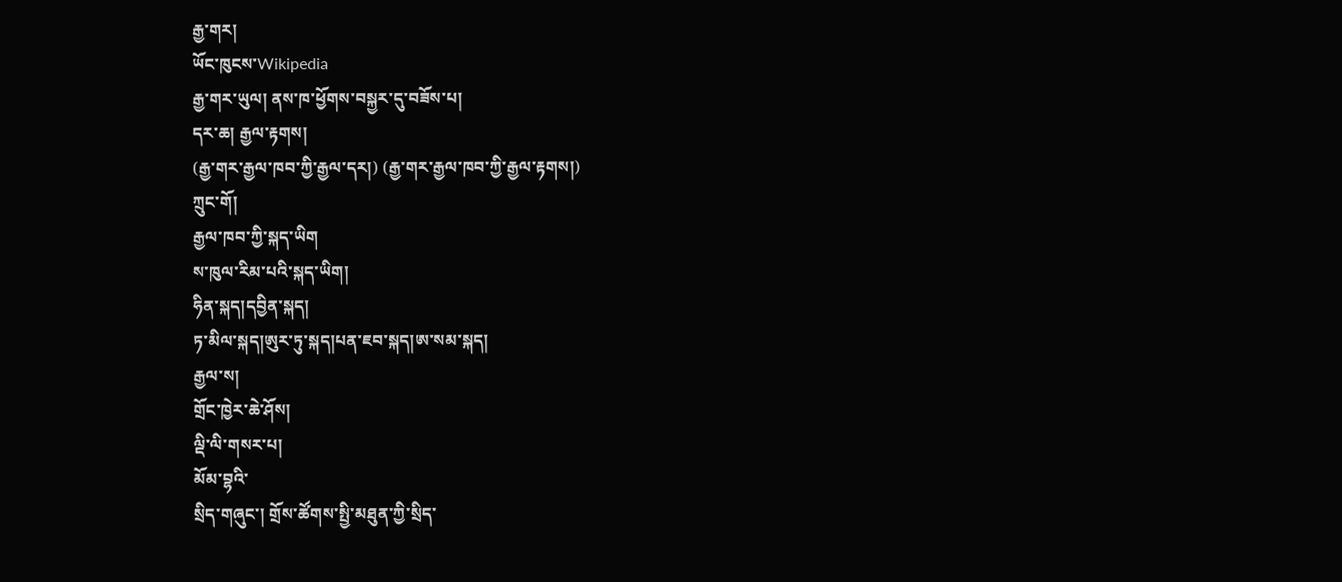རྒྱ་གར།
ཡོང་ཁུངས་Wikipedia
རྒྱ་གར་ཡུལ། ནས་ཁ་ཕྱོགས་བསྐྱར་དུ་བཟོས་པ།
དར་ཆ། རྒྱལ་རྟགས།
(རྒྱ་གར་རྒྱལ་ཁབ་ཀྱི་རྒྱལ་དར།) (རྒྱ་གར་རྒྱལ་ཁབ་ཀྱི་རྒྱལ་རྟགས།)
ཀྲུང་གོ།
རྒྱལ་ཁབ་ཀྱི་སྐད་ཡིག
ས་ཁུལ་རིམ་པའི་སྐད་ཡིག།
ཧིན་སྐད།དབྱིན་སྐད།
ཏ་མིལ་སྐད།ཨུར་ཏུ་སྐད།པན་ཇབ་སྐད།ཨ་སམ་སྐད།
རྒྱལ་ས།
གྲོང་ཁྱེར་ཆེ་ཤོས།
ལྡི་ལི་གསར་པ།
མོམ་བྷའི་
སྲིད་གཞུང་། གྲོས་ཚོགས་སྤྱི་མཐུན་ཀྱི་སྲིད་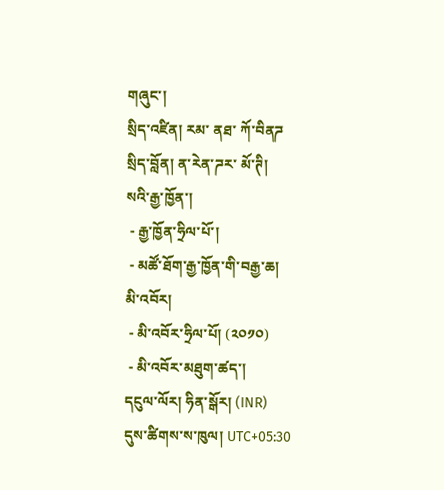གཞུང་།
སྲིད་འཛིན། རམ་ ནཐ་ ཀོ་བིནཌ
སྲིད་བློན། ན་རེན་ཌར་ མོ་ཊི།
སའི་རྒྱ་ཁྱོན་།
 - རྒྱ་ཁྱོན་ཧྲིལ་པོ་།
 - མཚོ་ཐོག་རྒྱ་ཁྱོན་གི་བརྒྱ་ཆ།
མི་འབོར།
 - མི་འབོར་ཧྲིལ་པོ། (༢༠༡༠)
 - མི་འབོར་མཐུག་ཚད་།
དངུལ་ལོར། ཧིན་སྒོར། (INR)
དུས་ཚིགས་ས་ཁུལ། UTC+05:30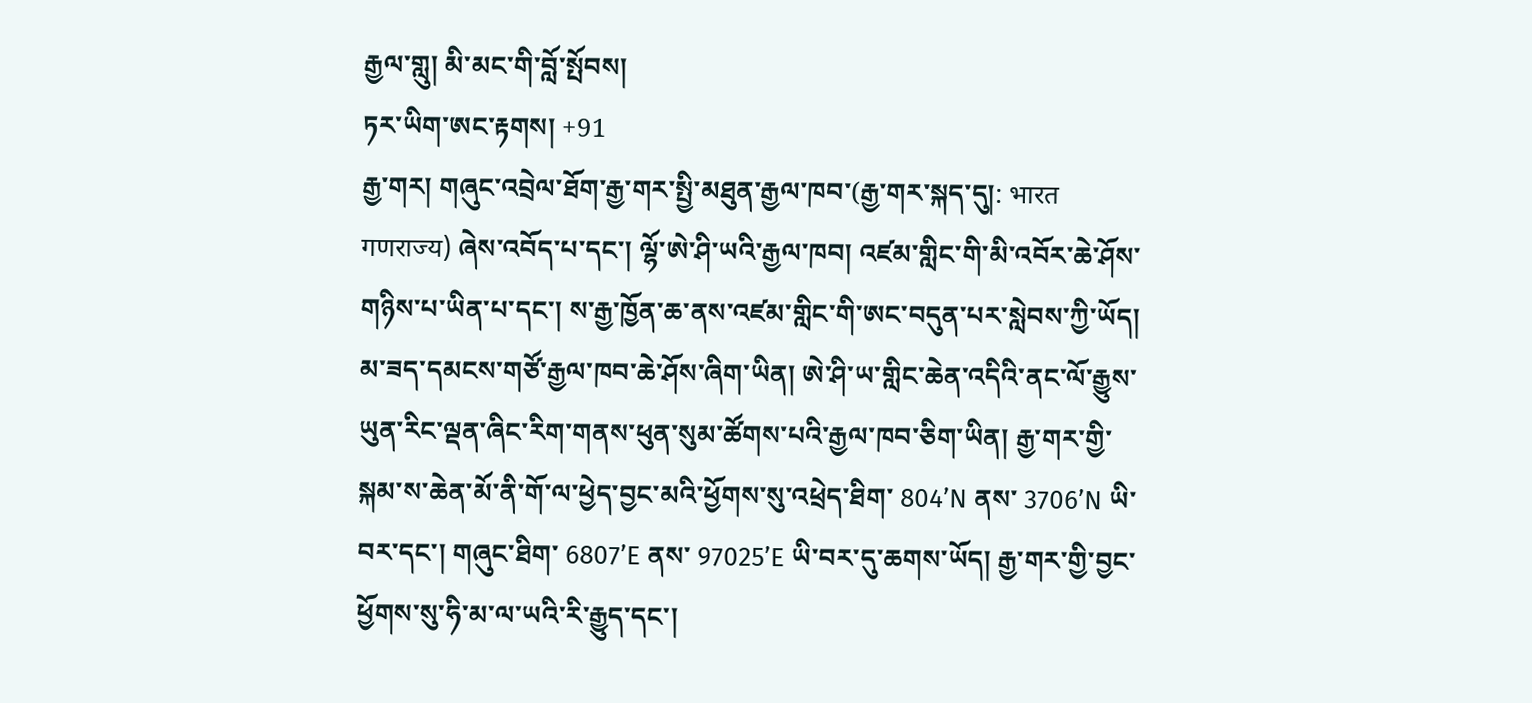རྒྱལ་གླུ། མི་མང་གི་བློ་སྤོབས།
ཏར་ཡིག་ཨང་རྟགས། +91
རྒྱ་གར། གཞུང་འབྲེལ་ཐོག་རྒྱ་གར་སྤྱི་མཐུན་རྒྱལ་ཁབ་(རྒྱ་གར་སྐད་དུ།: भारत गणराज्य) ཞེས་འབོད་པ་དང་། ལྷོ་ཨེ་ཤི་ཡའི་རྒྱལ་ཁབ། འཛམ་གླིང་གི་མི་འབོར་ཆེ་ཤོས་གཉིས་པ་ཡིན་པ་དང་། ས་རྒྱ་ཁྱོན་ཆ་ནས་འཛམ་གླིང་གི་ཨང་བདུན་པར་སླེབས་ཀྱི་ཡོད། མ་ཟད་དམངས་གཙོ་རྒྱལ་ཁབ་ཆེ་ཤོས་ཞིག་ཡིན། ཨེ་ཤི་ཡ་གླིང་ཆེན་འདིའི་ནང་ལོ་རྒྱུས་ཡུན་རིང་ལྡན་ཞིང་རིག་གནས་ཕུན་སུམ་ཚོགས་པའི་རྒྱལ་ཁབ་ཅིག་ཡིན། རྒྱ་གར་གྱི་སྐམ་ས་ཆེན་མོ་ནི་གོ་ལ་ཕྱེད་བྱང་མའི་ཕྱོགས་སུ་འཕྲེད་ཐིག་ 804’N ནས་ 3706’N ཡི་བར་དང་། གཞུང་ཐིག་ 6807’E ནས་ 97025’E ཡི་བར་དུ་ཆགས་ཡོད། རྒྱ་གར་གྱི་བྱང་ཕྱོགས་སུ་ཧི་མ་ལ་ཡའི་རི་རྒྱུད་དང་།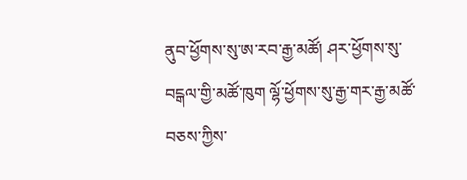ནུབ་ཕྱོགས་སུ་ཨ་རབ་རྒྱ་མཚོ། ཤར་ཕྱོགས་སུ་བངྒལ་གྱི་མཚོ་ཁུག ལྷོ་ཕྱོགས་སུ་རྒྱ་གར་རྒྱ་མཚོ་བཅས་ཀྱིས་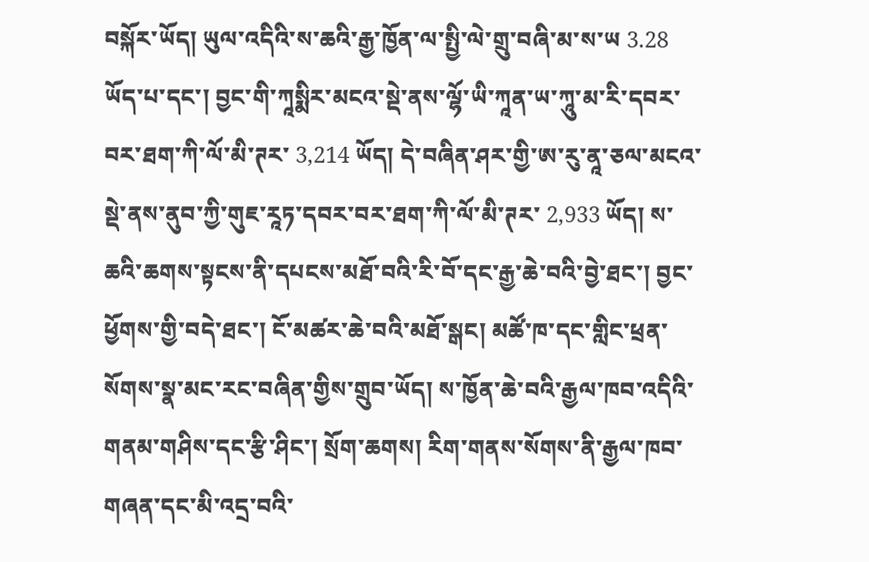བསྐོར་ཡོད། ཡུལ་འདིའི་ས་ཆའི་རྒྱ་ཁྱོན་ལ་སྤྱི་ལེ་གྲུ་བཞི་མ་ས་ཡ 3.28 ཡོད་པ་དང་། བྱང་གི་ཀཱསྨིར་མངའ་སྡེ་ནས་ལྷོ་ཡི་ཀཱན་ཡ་ཀཱུ་མ་རི་དབར་བར་ཐག་ཀི་ལོ་མི་ཊར་ 3,214 ཡོད། དེ་བཞིན་ཤར་གྱི་ཨ་རུ་ནཱ་ཅལ་མངའ་སྡེ་ནས་ནུབ་ཀྱི་གུཇ་རཱཏ་དབར་བར་ཐག་ཀི་ལོ་མི་ཊར་ 2,933 ཡོད། ས་ཆའི་ཆགས་སྟངས་ནི་དཔངས་མཐོ་བའི་རི་བོ་དང་རྒྱ་ཆེ་བའི་བྱེ་ཐང་། བྱང་ ཕྱོགས་གྱི་བདེ་ཐང་། ངོ་མཚར་ཆེ་བའི་མཐོ་སྒང། མཚོ་ཁ་དང་གླིང་ཕྲན་ སོགས་སྣ་མང་རང་བཞིན་གྱིས་གྲུབ་ཡོད། ས་ཁྱོན་ཆེ་བའི་རྒྱལ་ཁབ་འདིའི་གནམ་གཤིས་དང་རྩི་ཤིང་། སྲོག་ཆགས། རིག་གནས་སོགས་ནི་རྒྱལ་ཁབ་གཞན་དང་མི་འདྲ་བའི་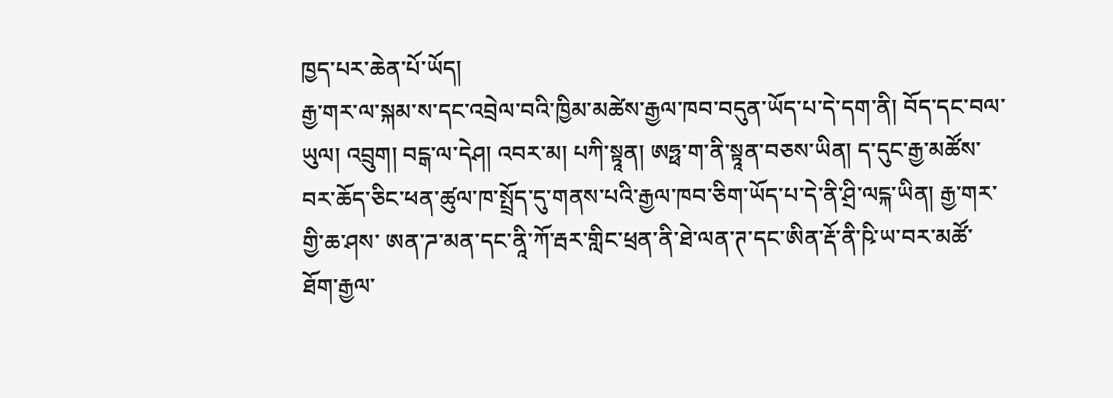ཁྱད་པར་ཆེན་པོ་ཡོད།
རྒྱ་གར་ལ་སྐམ་ས་དང་འབྲེལ་བའི་ཁྱིམ་མཚེས་རྒྱལ་ཁབ་བདུན་ཡོད་པ་དེ་དག་ནི། བོད་དང་བལ་ཡུལ། འབྲུག། བངྒ་ལ་དེཤ། འབར་མ། པཀི་སྟཱན། ཨཧྥ་ག་ནི་སྟཱན་བཅས་ཡིན། ད་དུང་རྒྱ་མཚོས་བར་ཆོད་ཅིང་ཕན་ཚུལ་ཁ་སྤྲོད་དུ་གནས་པའི་རྒྱལ་ཁབ་ཅིག་ཡོད་པ་དེ་ནི་ཤྲི་ལངྐ་ཡིན། རྒྱ་གར་གྱི་ཆ་ཤས་ ཨན་ཌ་མན་དང་ནཱི་ཀོ་རྦར་གླིང་ཕྲན་ནི་ཐེ་ལན་ཊ་དང་ཨིན་རྡོ་ནི་ཥི་ཡ་བར་མཚོ་ཐོག་རྒྱལ་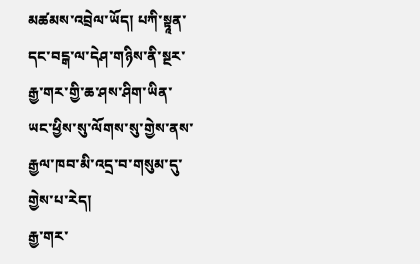མཚམས་འབྲེལ་ཡོད། པཀི་སྟཱན་དང་བངྒ་ལ་དེཤ་གཉིས་ནི་སྔར་རྒྱ་གར་གྱི་ཆ་ཤས་ཤིག་ཡིན་ཡང་ཕྱིས་སུ་ལོགས་སུ་གྱེས་ནས་རྒྱལ་ཁབ་མི་འདྲ་བ་གསུམ་དུ་གྱེས་པ་རེད།
རྒྱ་གར་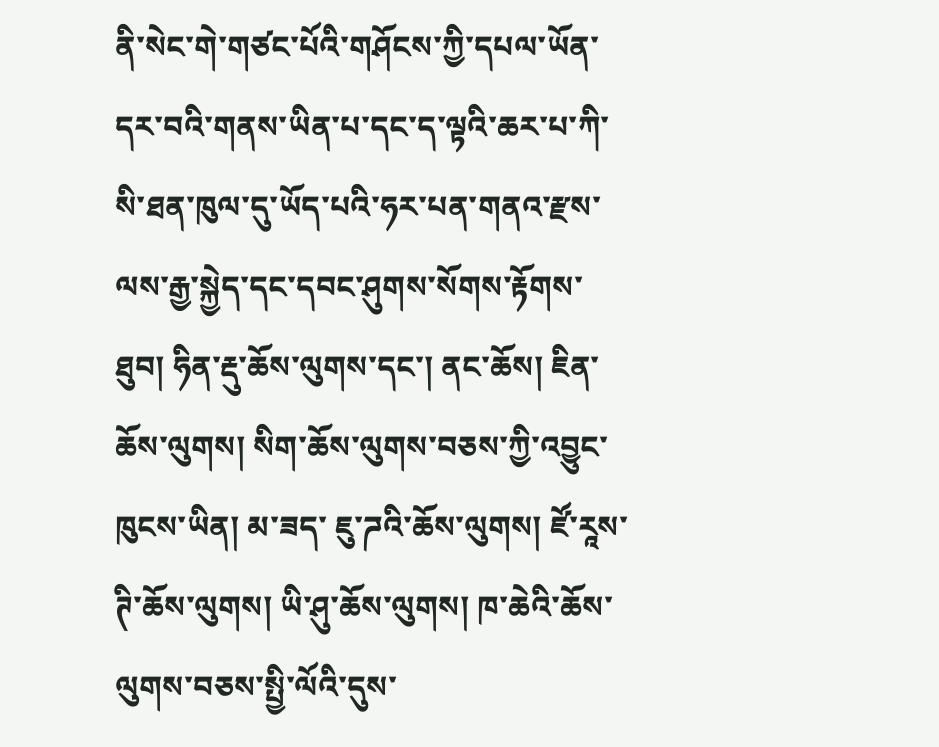ནི་སེང་གེ་གཙང་པོའི་གཤོངས་ཀྱི་དཔལ་ཡོན་དར་བའི་གནས་ཡིན་པ་དང་ད་ལྟའི་ཆར་པ་ཀི་སི་ཐན་ཁུལ་དུ་ཡོད་པའི་ཧར་པན་གནའ་རྫས་ལས་རྒྱ་སྐྱེད་དང་དབང་ཤུགས་སོགས་རྟོགས་ཐུབ། ཧིན་རྡུ་ཆོས་ལུགས་དང་། ནང་ཆོས། ཇིན་ཆོས་ལུགས། སིག་ཆོས་ལུགས་བཅས་ཀྱི་འབྱུང་ཁུངས་ཡིན། མ་ཟད་ ཇུ་ཌའི་ཆོས་ལུགས། ཛོ་རཱས་ཊི་ཆོས་ལུགས། ཡི་ཤུ་ཆོས་ལུགས། ཁ་ཆེའི་ཆོས་ལུགས་བཅས་སྤྱི་ལོའི་དུས་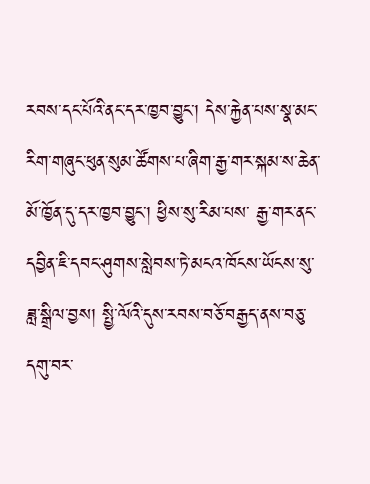རབས་དང་པོའི་ནང་དར་ཁྱབ་བྱུང་། དེས་རྐྱེན་པས་སྣ་མང་རིག་གཞུང་ཕུན་སུམ་ཚོགས་པ་ཞིག་རྒྱ་གར་སྐམ་ས་ཆེན་མོ་ཁྱོན་དུ་དར་ཁྱབ་བྱུང་། ཕྱིས་སུ་རིམ་པས་ རྒྱ་གར་ནང་དབྱིན་ཇི་དབང་ཤུགས་སླེབས་ཏེ་མངའ་ཁོངས་ཡོངས་སུ་ཟླ་སྒྲིལ་བྱས། སྤྱི་ལོའི་དུས་རབས་བཅོ་བརྒྱད་ནས་བཅུ་དགུ་བར་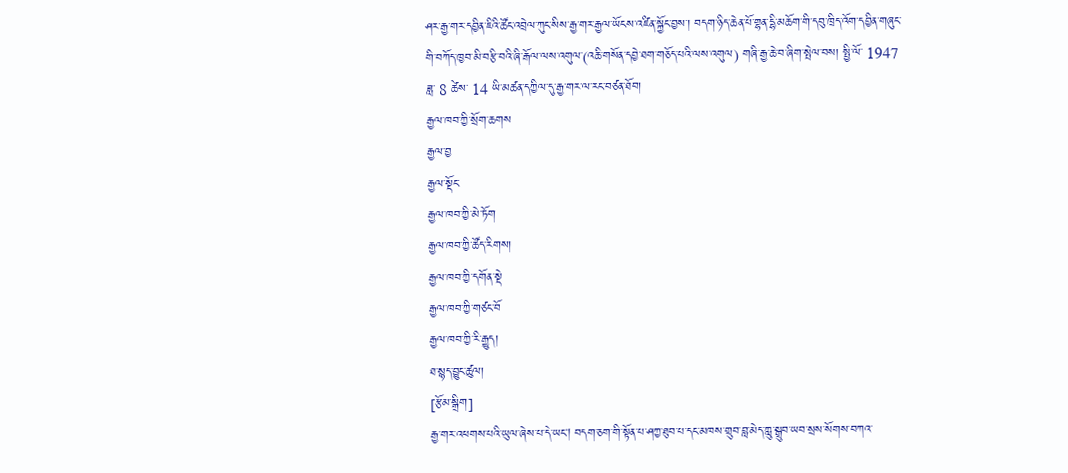ཤར་རྒྱ་གར་དབྱིན་ཇིའི་ཚོང་འབྲེལ་ཀུང་སིས་རྒྱ་གར་རྒྱལ་ཡོངས་འཛིན་སྐྱོང་བྱས་། བདག་ཉིད་ཆེན་པོ་གྷན་དྷི་མཆོག་གི་དབུ་ཁྲིད་འོག་དབྱིན་གཞུང་གི་བཀོད་ཁྱབ་མི་བརྩི་བའི་ཞི་རྒོལ་ལས་འགུལ་(འཆི་གསོན་དབྱེ་ཐག་གཅོད་པའི་ལས་འགུལ) གཞི་རྒྱ་ཆེ་བ་ཞིག་སྤེལ་བས། སྤྱི་ལོ་ 1947 ཟླ་ 8 ཚེས་ 14 ཡི་མཚན་དཀྱིལ་དུ་རྒྱ་གར་ལ་རང་བཙན་ཐོབ།
རྒྱལ་ཁབ་ཀྱི་སྲོག་ཆགས
རྒྱལ་བྱ
རྒྱལ་སྡོང་
རྒྱལ་ཁབ་ཀྱི་མེ་ཏོག
རྒྱལ་ཁབ་ཀྱི་ཚོད་རིགས།
རྒྱལ་ཁབ་ཀྱི་དགོན་སྡེ
རྒྱལ་ཁབ་ཀྱི་གཙང་བོ
རྒྱལ་ཁབ་ཀྱི་རི་རྒྱུད།
ཐ་སྙད་བྱུང་ཚུལ།
[རྩོམ་སྒྲིག]
རྒྱ་གར་འཕགས་པའི་ཡུལ་ཞེས་པ་དེ་ཡང། བདག་ཅག་གི་སྟོན་པ་ཤཀྱ་ཐུབ་པ་དང་མཁས་གྲུབ་བླ་མེད་ཀླུ་སྒྲུབ་ཡབ་སྲས་སོགས་བཀའ་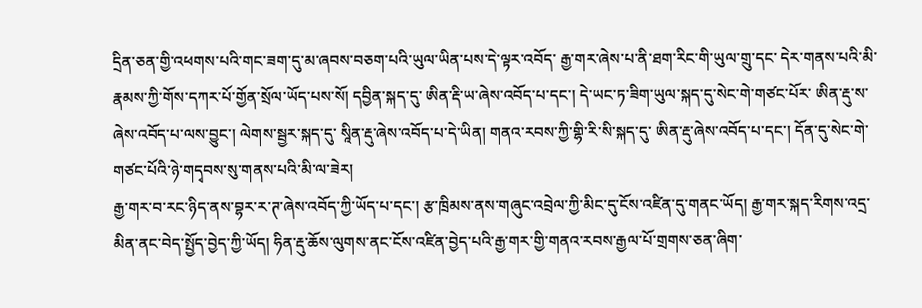དྲིན་ཅན་གྱི་འཕགས་པའི་གང་ཟག་དུ་མ་ཞབས་བཅག་པའི་ཡུལ་ཡིན་པས་དེ་ལྟར་འབོད་ རྒྱ་གར་ཞེས་པ་ནི་ཐག་རིང་གི་ཡུལ་གྲུ་དང་ དེར་གནས་པའི་མི་རྣམས་ཀྱི་གོས་དཀར་པོ་གྱོན་སྲོལ་ཡོད་པས་སོ། དབྱིན་སྐད་དུ་ ཨིན་རྡི་ཡ་ཞེས་འབོད་པ་དང་། དེ་ཡང་ཏ་ཟིག་ཡུལ་སྐད་དུ་སེང་གེ་གཙང་པོར་ ཨིན་རྡུ་ས་ཞེས་འབོད་པ་ལས་བྱུང་། ལེགས་སྦྱར་སྐད་དུ་ སཱིན་རྡུ་ཞེས་འབོད་པ་དེ་ཡིན། གནའ་རབས་ཀྱི་གྷི་རི་སི་སྐད་དུ་ ཨིན་རྡུ་ཞེས་འབོད་པ་དང་། དོན་དུ་སེང་གེ་གཙང་པོའི་ཉེ་གདྭབས་སུ་གནས་པའི་མི་ལ་ཟེར།
རྒྱ་གར་བ་རང་ཉིད་ནས་བྷར་ར་ཊ་ཞེས་འབོད་ཀྱི་ཡོད་པ་དང་། རྩ་ཁྲིམས་ནས་གཞུང་འབྲེལ་ཀྱི་མིང་དུ་ངོས་འཛིན་དུ་གནང་ཡོད། རྒྱ་གར་སྐད་རིགས་འདྲ་མིན་ནང་བེད་སྤྱོད་བྱེད་ཀྱི་ཡོད། ཧིན་རྡུ་ཆོས་ལུགས་ནང་ངོས་འཛིན་བྱེད་པའི་རྒྱ་གར་གྱི་གནའ་རབས་རྒྱལ་པོ་གྲགས་ཅན་ཞིག་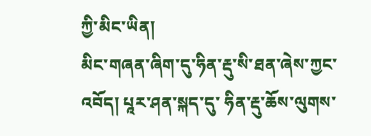ཀྱི་མིང་ཡིན།
མིང་གཞན་ཞིག་དུ་ཧིན་རྡུ་སི་ཐན་ཞེས་ཀྱང་འབོད། པཱར་ཤན་སྐད་དུ་ ཧིན་རྡུ་ཆོས་ལུགས་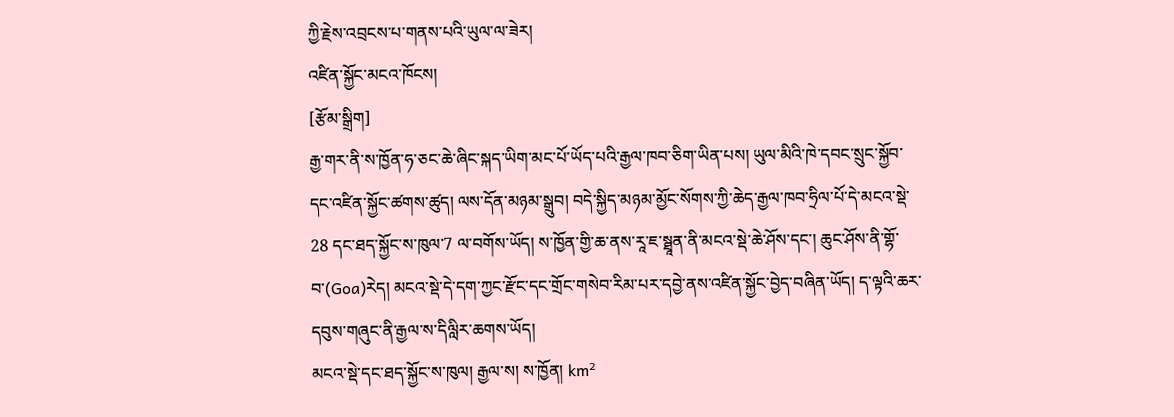ཀྱི་རྗེས་འབྲངས་པ་གནས་པའི་ཡུལ་ལ་ཟེར།
འཛིན་སྐྱོང་མངའ་ཁོངས།
[རྩོམ་སྒྲིག]
རྒྱ་གར་ནི་ས་ཁྱོན་ཧ་ཅང་ཆེ་ཞིང་སྐད་ཡིག་མང་པོ་ཡོད་པའི་རྒྱལ་ཁབ་ཅིག་ཡིན་པས། ཡུལ་མིའི་ཁེ་དབང་སྲུང་སྐྱོབ་དང་འཛིན་སྐྱོང་ཚགས་ཚུད། ལས་དོན་མཉམ་སྒྲུབ། བདེ་སྐྱིད་མཉམ་མྱོང་སོགས་ཀྱི་ཆེད་རྒྱལ་ཁབ་ཧྲིལ་པོ་དེ་མངའ་སྡེ་28 དང་ཐད་སྐྱོང་ས་ཁུལ་7 ལ་བགོས་ཡོད། ས་ཁྱོན་གྱི་ཆ་ནས་རཱ་ཇ་སྠཱན་ནི་མངའ་སྡེ་ཆེ་ཤོས་དང་། ཆུང་ཤོས་ནི་གྷོ་བ་(Goa)རེད། མངའ་སྡེ་དེ་དག་ཀྱང་རྫོང་དང་གྲོང་གསེབ་རིམ་པར་དབྱེ་ནས་འཛིན་སྐྱོང་བྱེད་བཞིན་ཡོད། ད་ལྟའི་ཆར་དབུས་གཞུང་ནི་རྒྱལ་ས་དིལླིར་ཆགས་ཡོད།
མངའ་སྡེ་དང་ཐད་སྐྱོང་ས་ཁུལ། རྒྱལ་ས། ས་ཁྱོན། km²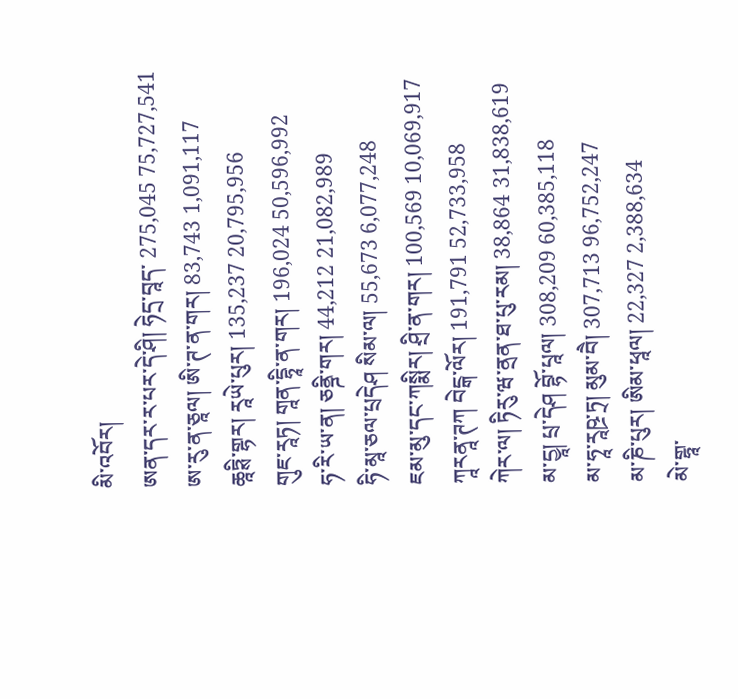མི་འབོར།
ཨན་དར་ར་པར་དེ་ཤི། ཧེདྲ་བཱད་ 275,045 75,727,541
ཨ་རུ་ན་ཅཱལ། ཨི་ཊ་ན་གར། 83,743 1,091,117
ཆཱཏྶི་གྷར། རཱཡེ་པུར། 135,237 20,795,956
གུཇ་རཱཏ། གཱན་དྷཱི་ན་གར། 196,024 50,596,992
ཧ་རི་ཡ་ན། ཅནྜི་གར། 44,212 21,082,989
ཧི་མཱ་ཅལ་པྲདེཤ སིམ་ལ། 55,673 6,077,248
ཇམ་མུ་དང་ཀསྨིར། ཤྲི་ན་གར། 100,569 10,069,917
ཀཱརནཱ་ཊཀ བེངྒ་ལོར། 191,791 52,733,958
ཀེར་ལ། ཏིརུ་ཝ་ནྲན་ཐ་པུ་རམ། 38,864 31,838,619
མ་དྱཱ། པྲ་དེཤ བྷོ་པཱལ། 308,209 60,385,118
མ་ཧཱ་རཱཥྲ་ཏྲ། མུམ་བཻ། 307,713 96,752,247
མ་ཎི་པུར། ཨིམ་ཕཱལ། 22,327 2,388,634
མེ་གྷཱ་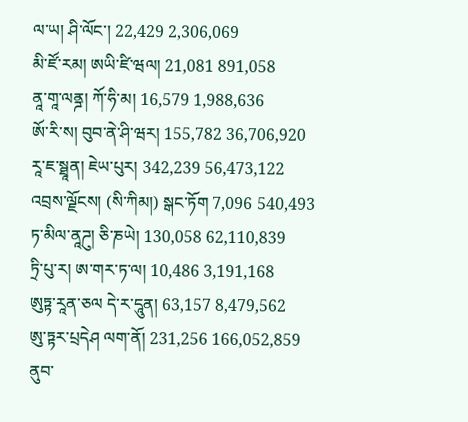ལ་ཡ། ཤི་ལོང་། 22,429 2,306,069
མི་ཛོ་རམ། ཨཡི་ཛི་ཝལ། 21,081 891,058
ནཱ་གཱ་ལནྜ། ཀོ་ཧི་མ། 16,579 1,988,636
ཨོ་རི་ས། བུབ་ནེ་ཤི་ཝར། 155,782 36,706,920
རཱ་ཇ་སྠཱན། ཇེཡ་པུར། 342,239 56,473,122
འབྲས་ལྗོངས། (སི་ཀིམ།) སྒང་ཏོག 7,096 540,493
ཏ་མིལ་ནཱཌུ། ཅི་ཎཡེ། 130,058 62,110,839
ཏྲི་པུ་ར། ཨ་གར་ཏ་ལ། 10,486 3,191,168
ཨུཏྟ་རཱན་ཅལ དེ་ར་དཱུན། 63,157 8,479,562
ཨུ་ཏྟར་པྲདེཤ ལག་ནོ། 231,256 166,052,859
ནུབ་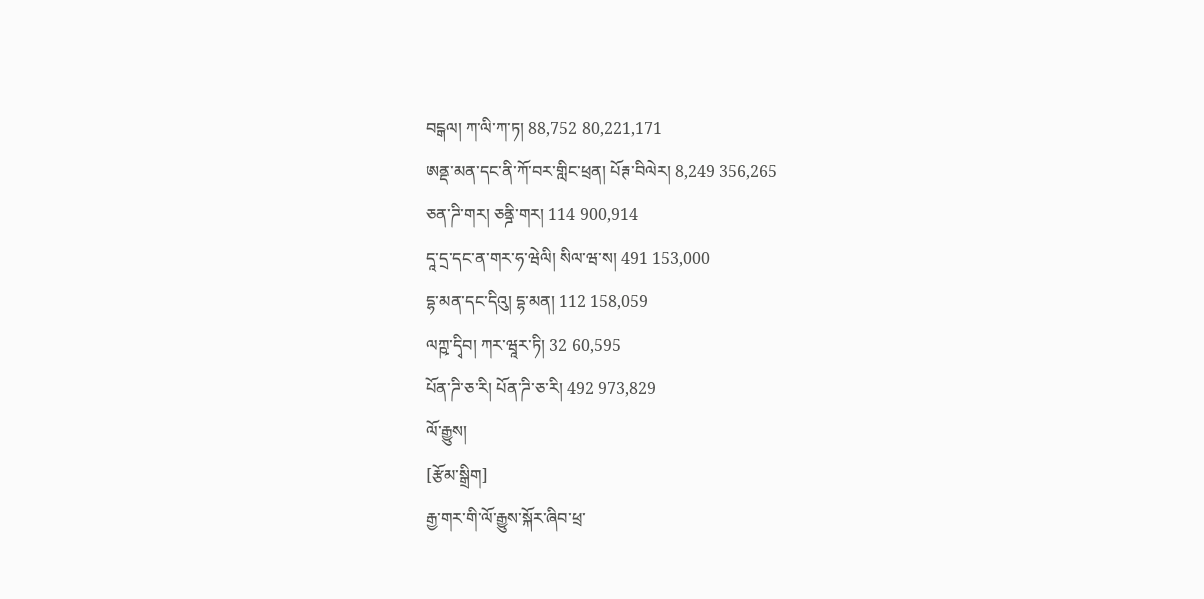བངྒལ། ཀ་ལི་ཀ་ཏ། 88,752 80,221,171
ཨནྡ་མན་དང་ནི་ཀོ་བར་གླིང་ཕྲན། པོརྚ་བིལེར། 8,249 356,265
ཅན་ཌི་གར། ཅནྜི་གར། 114 900,914
དཱ་དྲ་དང་ན་གར་ཧ་ཝེལི། སིལ་ཝ་ས། 491 153,000
དྷ་མན་དང་དིའུ། དྷ་མན། 112 158,059
ལཀྵ་དྭིབ། ཀར་ཝཱར་ཏི། 32 60,595
པོན་ཌི་ཅ་རི། པོན་ཌི་ཅ་རི། 492 973,829
ལོ་རྒྱུས།
[རྩོམ་སྒྲིག]
རྒྱ་གར་གི་ལོ་རྒྱུས་སྐོར་ཞིབ་ཕྲ་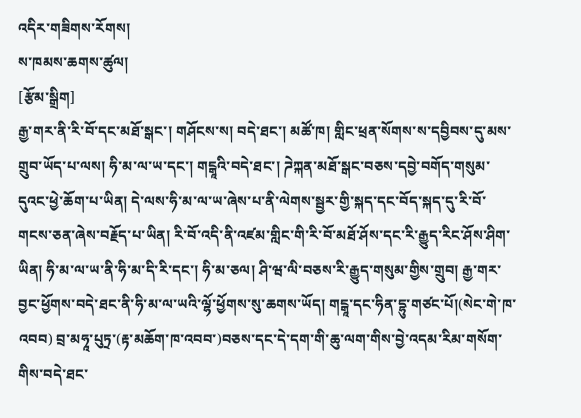འདིར་གཟིགས་རོགས།
ས་ཁམས་ཆགས་ཚུལ།
[རྩོམ་སྒྲིག]
རྒྱ་གར་ནི་རི་བོ་དང་མཐོ་སྒང་། གཤོངས་ས། བདེ་ཐང་། མཚོ་ཁ། གླིང་ཕྲན་སོགས་ས་དབྱིབས་དུ་མས་གྲུབ་ཡོད་པ་ལས། ཧི་མ་ལ་ཡ་དང་། གངྒཱའི་བདེ་ཐང་། ཌེཀྐན་མཐོ་སྒང་བཅས་དབྱེ་བགོད་གསུམ་དུའང་ཕྱེ་ཆོག་པ་ཡིན། དེ་ལས་ཧི་མ་ལ་ཡ་ཞེས་པ་ནི་ལེགས་སྦྱར་གྱི་སྐད་དང་བོད་སྐད་དུ་རི་བོ་གངས་ཅན་ཞེས་བརྗོད་པ་ཡིན། རི་བོ་འདི་ནི་འཛམ་གླིང་གི་རི་བོ་མཐོ་ཤོས་དང་རི་རྒྱུད་རིང་ཤོས་ཤིག་ཡིན། ཧི་མ་ལ་ཡ་ནི་ཧི་མ་དི་རི་དང་། ཧི་མ་ཅལ། ཤི་ཝ་ལི་བཅས་རི་རྒྱུད་གསུམ་གྱིས་གྲུབ། རྒྱ་གར་བྱང་ཕྱོགས་བདེ་ཐང་ནི་ཧི་མ་ལ་ཡའི་ལྷོ་ཕྱོགས་སུ་ཆགས་ཡོད། གངྒཱ་དང་ཧིན་དྷུ་གཙང་པོ།(སེང་གེ་ཁ་འབབ) བྲ་མཧཱ་པུཏྲ་(རྟ་མཆོག་ཁ་འབབ་)བཅས་དང་དེ་དག་གི་ཆུ་ལག་གིས་བྱེ་འདམ་རིམ་གསོག་གིས་བདེ་ཐང་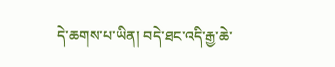དེ་ཆགས་པ་ཡིན། བདེ་ཐང་འདི་རྒྱ་ཆེ་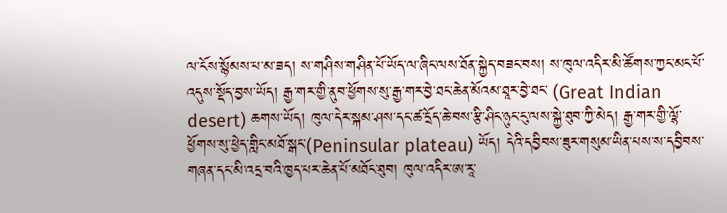ལ་ངོས་སྙོམས་པ་མ་ཟད། ས་གཤིས་གཤིན་པོ་ཡོད་ལ་ཞིང་ལས་ཐོན་སྐྱེད་བཟང་བས། ས་ཁུལ་འདིར་མི་ཚོགས་ཀྱང་མང་པོ་འདུས་སྡོད་བྱས་ཡོད། རྒྱ་གར་གྱི་ནུབ་ཕྱོགས་སུ་རྒྱ་གར་བྱེ་ཐང་ཆེན་མོའམ་ཐཱར་བྱེ་ཐང་ (Great Indian desert) ཆགས་ཡོད། ཁུལ་དེར་སྐམ་ཤས་དང་ཚ་དྲོད་ཆེ་བས་རྩི་ཤིང་ཉུང་ངུ་ལས་སྐྱེ་ཐུབ་ཀྱི་མེད། རྒྱ་གར་གྱི་ལྷོ་ཕྱོགས་སུ་ཕྱེད་གླིང་མཐོ་སྒང་(Peninsular plateau) ཡོད། དེའི་དབྱིབས་ཟུར་གསུམ་ཡིན་པས་ས་དབྱིབས་གཞན་དང་མི་འདྲ་བའི་ཁྱད་པར་ཆེན་པོ་མཐོང་ཐུབ། ཁུལ་འདིར་ཨ་རཱ་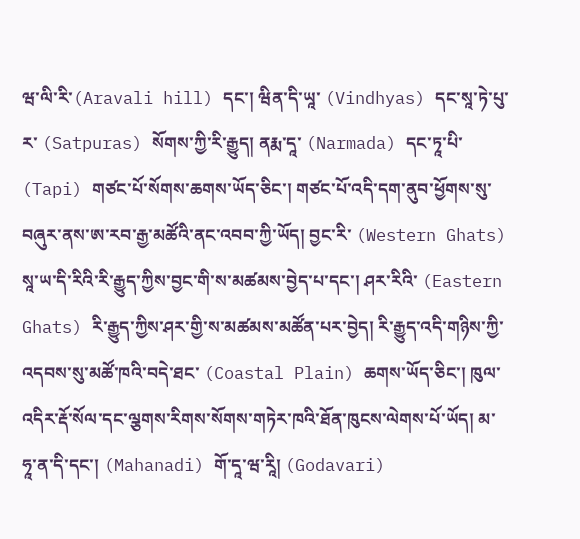ཝ་ལི་རི་(Aravali hill) དང་། ཝིན་དི་ཡཱ་ (Vindhyas) དང་སཱ་ཏེ་པུ་ར་ (Satpuras) སོགས་ཀྱི་རི་རྒྱུད། ནརྨ་དཱ་ (Narmada) དང་ཏཱ་པི་ (Tapi) གཙང་པོ་སོགས་ཆགས་ཡོད་ཅིང་། གཙང་པོ་འདི་དག་ནུབ་ཕྱོགས་སུ་བཞུར་ནས་ཨ་རབ་རྒྱ་མཚོའི་ནང་འབབ་ཀྱི་ཡོད། བྱང་རི་ (Western Ghats) སཱ་ཡ་དི་རིའི་རི་རྒྱུད་ཀྱིས་བྱང་གི་ས་མཚམས་བྱེད་པ་དང་། ཤར་རིའི་ (Eastern Ghats) རི་རྒྱུད་ཀྱིས་ཤར་གྱི་ས་མཚམས་མཚོན་པར་བྱེད། རི་རྒྱུད་འདི་གཉིས་ཀྱི་འདབས་སུ་མཚོ་ཁའི་བདེ་ཐང་ (Coastal Plain) ཆགས་ཡོད་ཅིང་། ཁུལ་འདིར་རྡོ་སོལ་དང་ལྕགས་རིགས་སོགས་གཏེར་ཁའི་ཐོན་ཁུངས་ལེགས་པོ་ཡོད། མ་ཧཱ་ན་དི་དང་། (Mahanadi) གོ་དཱ་ཝ་རཱི། (Godavari)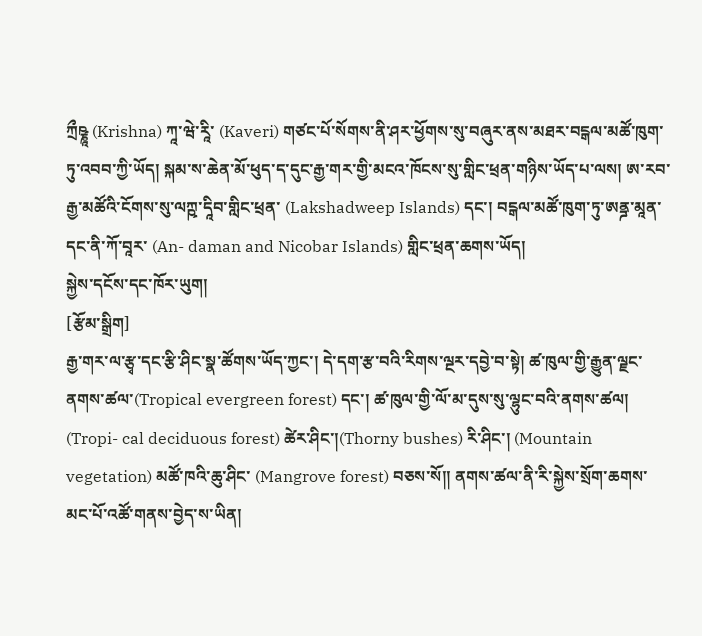ཀྲྀཥྞཱ (Krishna) ཀཱ་ཝེ་རཱི་ (Kaveri) གཙང་པོ་སོགས་ནི་ཤར་ཕྱོགས་སུ་བཞུར་ནས་མཐར་བངྒལ་མཚོ་ཁུག་ཏུ་འབབ་ཀྱི་ཡོད། སྐམ་ས་ཆེན་མོ་ཕུད་ད་དུང་རྒྱ་གར་གྱི་མངའ་ཁོངས་སུ་གླིང་ཕྲན་གཉིས་ཡོད་པ་ལས། ཨ་རབ་རྒྱ་མཚོའི་ངོགས་སུ་ལཀྵ་དཱིབ་གླིང་ཕྲན་ (Lakshadweep Islands) དང་། བངྒལ་མཚོ་ཁུག་ཏུ་ཨནྜ་མཱན་དང་ནི་ཀོ་བཱར་ (An- daman and Nicobar Islands) གླིང་ཕྲན་ཆགས་ཡོད།
སྐྱེས་དངོས་དང་ཁོར་ཡུག།
[རྩོམ་སྒྲིག]
རྒྱ་གར་ལ་རྩྭ་དང་རྩི་ཤིང་སྣ་ཚོགས་ཡོད་ཀྱང་། དེ་དག་རྩ་བའི་རིགས་ལྔར་དབྱེ་བ་སྟེ། ཚ་ཁུལ་གྱི་རྒྱུན་ལྗང་ནགས་ཚལ་(Tropical evergreen forest) དང་། ཚ་ཁུལ་གྱི་ལོ་མ་དུས་སུ་ལྷུང་བའི་ནགས་ཚལ། (Tropi- cal deciduous forest) ཚེར་ཤིང་།(Thorny bushes) རི་ཤིང་། (Mountain vegetation) མཚོ་ཁའི་ཆུ་ཤིང་ (Mangrove forest) བཅས་སོ།། ནགས་ཚལ་ནི་རི་སྐྱེས་སྲོག་ཆགས་མང་པོ་འཚོ་གནས་བྱེད་ས་ཡིན།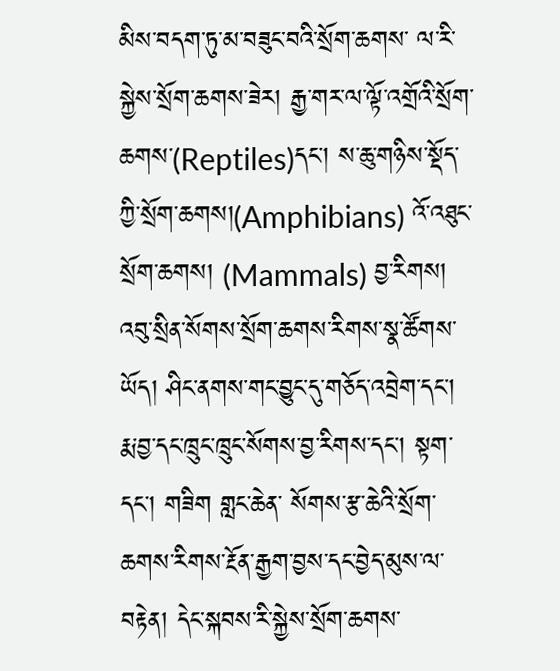མིས་བདག་ཏུ་མ་བཟུང་བའི་སྲོག་ཆགས་ ལ་རི་སྐྱེས་སྲོག་ཆགས་ཟེར། རྒྱ་གར་ལ་ལྟོ་འགྲོའི་སྲོག་ཆགས་(Reptiles)དང་། ས་ཆུ་གཉིས་སྡོད་ཀྱི་སྲོག་ཆགས།(Amphibians) འོ་འཐུང་སྲོག་ཆགས། (Mammals) བྱ་རིགས། འབུ་སྲིན་སོགས་སྲོག་ཆགས་རིགས་སྣ་ཚོགས་ཡོད། ཤིང་ནགས་གང་བྱུང་དུ་གཅོད་འབྲེག་དང་། རྨ་བྱ་དང་ཁྲུང་ཁྲུང་སོགས་བྱ་རིགས་དང་། སྟག་དང་། གཟིག གླང་ཆེན་ སོགས་རྩ་ཆེའི་སྲོག་ཆགས་རིགས་རྔོན་རྒྱག་བྱས་དང་བྱེད་མུས་ལ་བརྟེན། དེང་སྐབས་རི་སྐྱེས་སྲོག་ཆགས་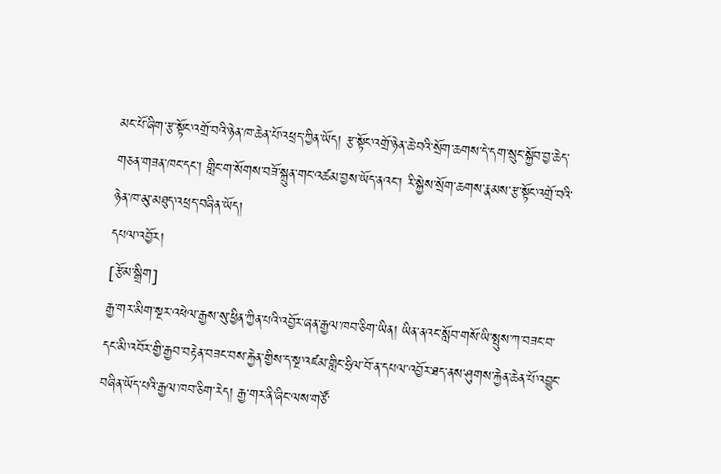མང་པོ་ཞིག་རྩ་སྟོང་འགྲོ་བའི་ཉེན་ཁ་ཆེན་པོ་འཕྲད་ཀྱིན་ཡོད། རྩ་སྟོང་འགྲོ་ཉེན་ཆེ་བའི་སྲོག་ཆགས་དེ་དག་སྲུང་སྐྱོབ་བྱ་ཆེད་གཅན་གཟན་ཁང་དང་། གླིང་ག་སོགས་བཟོ་སྐྲུན་གང་འཚམ་བྱས་ཡོད་ནའང་། རི་སྐྱེས་སྲོག་ཆགས་རྣམས་རྩ་སྟོང་འགྲོ་བའི་ཉེན་ཁ་མུ་མཐུད་འཕྲད་བཞིན་ཡོད།
དཔལ་འབྱོར།
[རྩོམ་སྒྲིག]
རྒྱ་གར་མིག་སྔར་འཕེལ་རྒྱས་སུ་ཕྱིན་ཀྱིན་པའི་འབྱོར་ཞན་རྒྱལ་ཁབ་ཅིག་ཡིན། ཡིན་ནའང་སློབ་གསོ་ཡི་སྤུས་ཀ་བཟང་བ་དང་མི་འབོར་གྱི་རྒྱབ་བརྟེན་བཟང་བས་རྐྱེན་གྱིས་ད་སྔ་འཛམ་གླིང་ཧྲིལ་བོ་ན་དཔལ་འབྱོར་ཐད་ནས་ཤུགས་རྐྱེན་ཆེན་པོ་འབྱུང་བཞིན་ཡོད་པའི་རྒྱལ་ཁབ་ཅིག་རེད། རྒྱ་གར་ནི་ཞིང་ལས་གཙོ་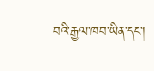བའི་རྒྱལ་ཁབ་ཡིན་དང་།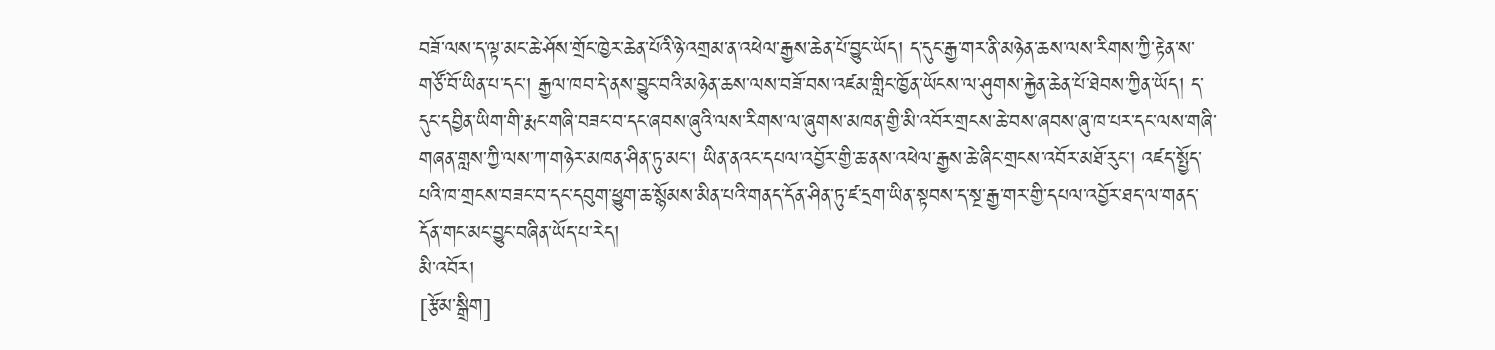བཟོ་ལས་ད་ལྟ་མང་ཆེ་ཤོས་གྲོང་ཁྱེར་ཆེན་པོའི་ཉེ་འགྲམ་ན་འཕེལ་རྒྱས་ཆེན་པོ་བྱུང་ཡོད། ད་དུང་རྒྱ་གར་ནི་མཉེན་ཆས་ལས་རིགས་ཀྱི་རྟེན་ས་གཙོ་བོ་ཡིན་པ་དང་། རྒྱལ་ཁབ་དེ་ནས་བྱུང་བའི་མཉེན་ཆས་ལས་བཟོ་བས་འཛམ་གླིང་ཁྱོན་ཡོངས་ལ་ཤུགས་རྐྱེན་ཆེན་པོ་ཐེབས་ཀྱིན་ཡོད། ད་དུང་དབྱིན་ཡིག་གི་རྨང་གཞི་བཟང་བ་དང་ཞབས་ཞུའི་ལས་རིགས་ལ་ཞུགས་མཁན་གྱི་མི་འབོར་གྲངས་ཆེ་བས་ཞབས་ཞུ་ཁ་པར་དང་ལས་གཞི་གཞན་གླས་ཀྱི་ལས་ཀ་གཉེར་མཁན་ཤིན་ཏུ་མང་། ཡིན་ནའང་དཔལ་འབྱོར་གྱི་ཆ་ནས་འཕེལ་རྒྱས་ཆེ་ཞིང་གྲངས་འབོར་མཐོ་རུང་། འཛད་སྤྱོད་པའི་ཁ་གྲངས་བཟང་བ་དང་དབུག་ཕྱུག་ཆ་སྙོམས་མིན་པའི་གནད་དོན་ཤིན་ཏུ་ཛ་དྲག་ཡིན་སྟབས་ད་སྔ་རྒྱ་གར་གྱི་དཔལ་འབྱོར་ཐད་ལ་གནད་དོན་གང་མང་བྱུང་བཞིན་ཡོད་པ་རེད།
མི་འབོར།
[རྩོམ་སྒྲིག]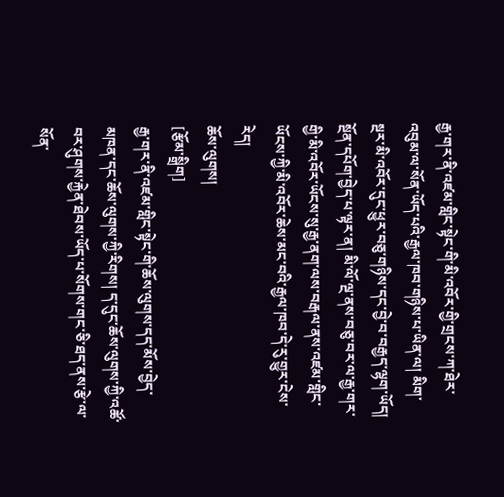རྒྱ་གར་ནི་འཛམ་གླིང་སྟེང་གི་མི་འབོར་གྱི་གྲངས་ཀ་ཐེར་འབུམ་ལ་སོན་ཡོད་པའི་རྒྱལ་ཁབ་གཉིས་པ་ཡིན་ལ། མིག་སྔར་མི་འབོར་དུང་ཕྱུར་བཅུ་གཉིས་དང་བྱེ་བ་བརྒྱད་ལྷག་ཡོད། སྔོན་དཔོག་བྱེད་པ་ལྟར་ན། མི་ལོ་ལྔ་ནས་བཅུ་བར་ལ་རྒྱ་གར་གྱི་མི་འབོར་ཡོངས་སུ་རྒྱ་ནག་ལས་བརྒལ་ནས་འཛམ་གླིང་ཡོངས་ཀྱི་མི་འབོར་ཆེས་མང་བའི་རྒྱལ་ཁབ་དེ་རུ་གྱུར་ངེས་རེད།
ཆོས་ལུགས།
[རྩོམ་སྒྲིག]
རྒྱ་གར་ནི་འཛམ་གླིང་སྟེང་གི་ཆོས་ལུགས་དད་མོས་བྱེད་མཁན་དང་ཆོས་ལུགས་ཀྱི་རིགས། ད་དུང་ཆོས་ལུགས་ཀྱི་འཚོ་བར་ཤུགས་རྐྱེན་ཐེབས་ཡོད་པ་སོགས་གང་ཅི་ཐད་ནས་རྩེ་ལ་སོན་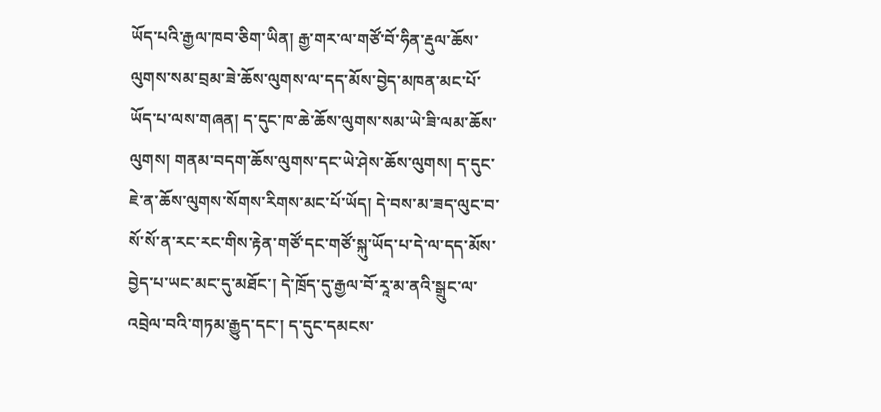ཡོད་པའི་རྒྱལ་ཁབ་ཅིག་ཡིན། རྒྱ་གར་ལ་གཙོ་བོ་ཧིན་རྡུལ་ཆོས་ལུགས་སམ་བྲམ་ཟེ་ཆོས་ལུགས་ལ་དད་མོས་བྱེད་མཁན་མང་པོ་ཡོད་པ་ལས་གཞན། ད་དུང་ཁ་ཆེ་ཆོས་ལུགས་སམ་ཡེ་ཟི་ལམ་ཆོས་ལུགས། གནམ་བདག་ཆོས་ལུགས་དང་ཡེ་ཤེས་ཆོས་ལུགས། ད་དུང་ཇེ་ན་ཆོས་ལུགས་སོགས་རིགས་མང་པོ་ཡོད། དེ་བས་མ་ཟད་ལུང་བ་སོ་སོ་ན་རང་རང་གིས་རྟེན་གཙོ་དང་གཙོ་སྐུ་ཡོད་པ་དེ་ལ་དད་མོས་བྱེད་པ་ཡང་མང་དུ་མཐོང་། དེ་ཁྲོད་དུ་རྒྱལ་བོ་རཱ་མ་ནའི་སྒྲུང་ལ་འབྲེལ་བའི་གཏམ་རྒྱུད་དང་། ད་དུང་དམངས་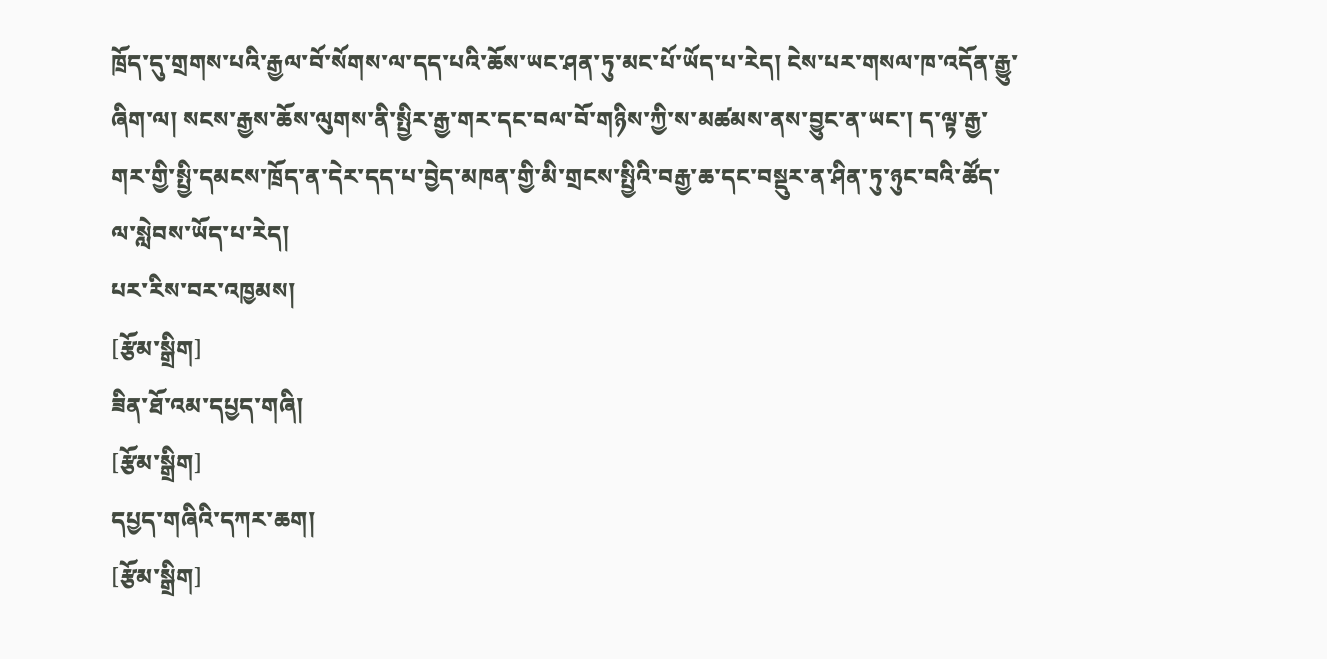ཁྲོད་དུ་གྲགས་པའི་རྒྱལ་བོ་སོགས་ལ་དད་པའི་ཆོས་ཡང་ཤན་ཏུ་མང་པོ་ཡོད་པ་རེད། ངེས་པར་གསལ་ཁ་འདོན་རྒྱུ་ཞིག་ལ། སངས་རྒྱས་ཆོས་ལུགས་ནི་སྤྱིར་རྒྱ་གར་དང་བལ་བོ་གཉིས་ཀྱི་ས་མཚམས་ནས་བྱུང་ན་ཡང་། ད་ལྟ་རྒྱ་གར་གྱི་སྤྱི་དམངས་ཁྲོད་ན་དེར་དད་པ་བྱེད་མཁན་གྱི་མི་གྲངས་སྤྱིའི་བརྒྱ་ཆ་དང་བསྡུར་ན་ཤིན་ཏུ་ཉུང་བའི་ཚོད་ལ་སླེབས་ཡོད་པ་རེད།
པར་རིས་བར་འཁྱམས།
[རྩོམ་སྒྲིག]
ཟིན་ཐོ་འམ་དཔྱད་གཞི།
[རྩོམ་སྒྲིག]
དཔྱད་གཞིའི་དཀར་ཆག།
[རྩོམ་སྒྲིག]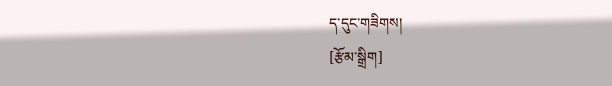ད་དུང་གཟིགས།
[རྩོམ་སྒྲིག]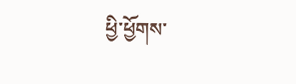ཕྱི་ཕྱོགས་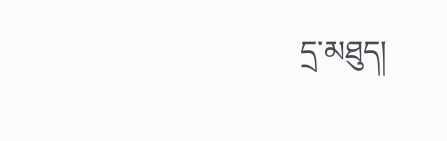དྲ་མཐུད།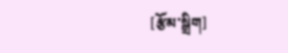[རྩོམ་སྒྲིག]